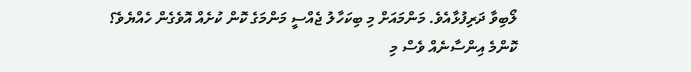ލޯބިވާ ދަރިފުޅާއެވެ. މަންމައަށް މި ބިކަހާލު ޖެއްސީ މަންމަގެ ކޮން ކުށެއް އޮވެގެން ހެއްޔެވެ؟
ކޮންމެ އިންސާނެއް ވެސް މި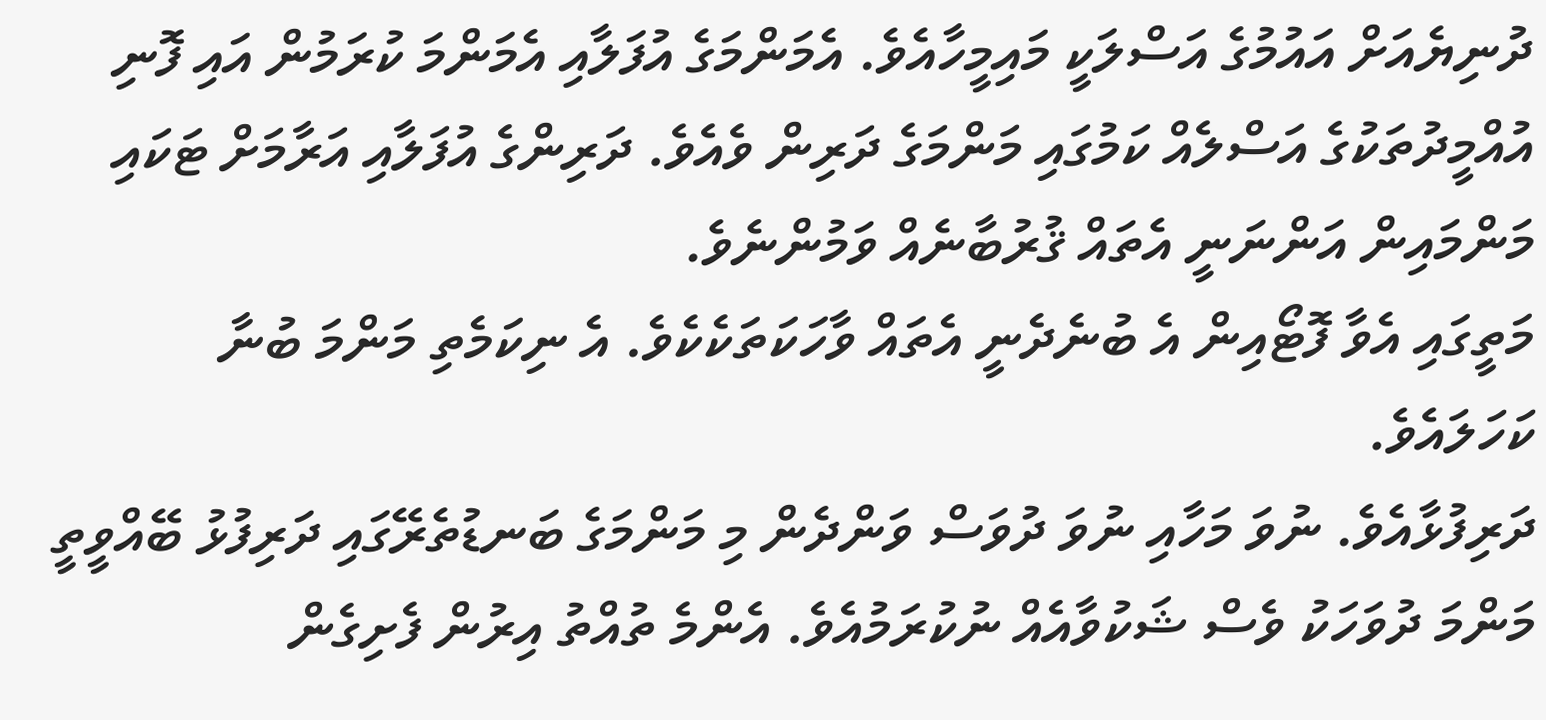ދުނިޔެއަށް އައުމުގެ އަސްލަކީ މައިމީހާއެވެ. އެމަންމަގެ އުފަލާއި އެމަންމަ ކުރަމުން އައި ފޮނި އުއްމީދުތަކުގެ އަސްލެއް ކަމުގައި މަންމަގެ ދަރިން ވެއެވެ. ދަރިންގެ އުފަލާއި އަރާމަށް ޓަކައި މަންމައިން އަންނަނީ އެތައް ޤުރުބާނެއް ވަމުންނެވެ.
މަތީގައި އެވާ ފޮޓޯއިން އެ ބުނެދެނީ އެތައް ވާހަކަތަކެކެވެ. އެ ނިކަމެތި މަންމަ ބުނާ ކަހަލައެވެ.
ދަރިފުޅާއެވެ. ނުވަ މަހާއި ނުވަ ދުވަސް ވަންދެން މި މަންމަގެ ބަނޑުތެރޭގައި ދަރިފުޅު ބޭއްވީތީ މަންމަ ދުވަހަކު ވެސް ޝަކުވާއެއް ނުކުރަމުއެވެ. އެންމެ ތުއްތު އިރުން ފެށިގެން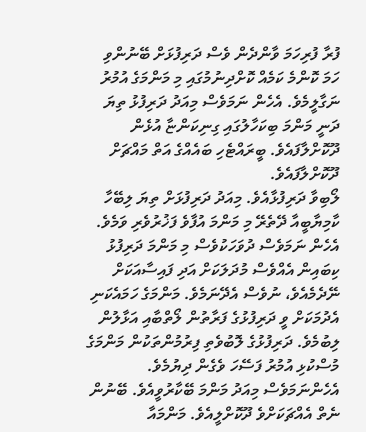ފުރާ ފުރިހަމަ ވާންދެން ވެސް ދަރިފުޅަށް ބޭނުންވި ހަމަ ކޮންމެ ކަމެއް ކޮށްދިނުމުގައި މި މަންމަގެ އުމުރު ނަގާލީމެވެ. އެހެން ނަމަވެސް މިއަދު ދަރިފުޅު ތިޔަ ދަނީ މަންމަ ބިކަހާލުގައި ގިނިކަންޏާ އުޅެން ދޫކޮށްލާފައެވެ. ބީރައްޓެހި ބައެއްގެ އަތް މައްޗަށް ދޫކޮށްލާފައެވެ.
ލޯބިވާ ދަރިފުޅާއެވެ. މިއަދު ދަރިފުޅަށް ތިޔަ ލިބޭހާ ކާމިޔާބީއާ ދޭތެރޭ މި މަންމަ އުފާވެ ފަޚުރުވެރި ވަމެވެ. އެހެން ނަމަވެސް ދުވަހަކުވެސް މި މަންމަ ދަރިފުޅު ކިބައިން އެއްވެސް މުދަލަކަށް އަދި ފައިސާއަކަށް ނޭދެމެއެވެ، ނުވެސް އެދޭނަމެވެ. މަންމަގެ ހަމައެކަނި އެދުމަކަށް ވީ ދަރިފުޅުގެ ފަރާތުން ލޯތްބާއި އަޅާލުން ލިބުމެވެ. ދަރިފުޅުގެ ލޮބުވެތި ފިރުމުންތަކުން މަންމަގެ މުސްކުޅި އުމުރު ފަސޭހަ ވެގެން ދިޔުމެވެ. އެހެންނަމަވެސް މިއަދު މަންމަ ބޭކާރުވީއެވެ. ބޭނުން ނެތް އެއްޗަކަށްވެ ދޫކޮށްލީއެވެ. މަންމައާ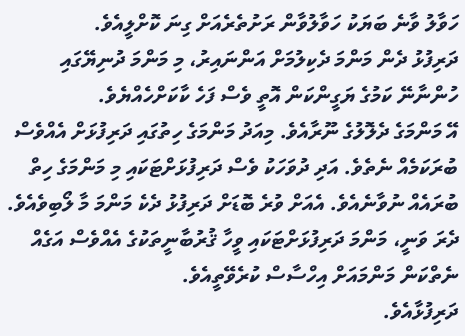ހަވާލު ވާނެ ބަޔަކު ހަވާލުވާން ރަށުތެރެއަށް ގިނަ ކޮށްލީއެވެ.
ދަރިފުޅު ދެން މަންމަ ދެކިލުމަށް އަންނައިރު، މި މަންމަ ދުނިޔޭގައި ހުންނާނޭ ކަމުގެ ޔަގީންކަން އޮތީ ވެސް ފަހެ ކާކަށްހެއްޔެވެ.
އޭ މަންމަގެ ދެލޮލުގެ ނޫރާއެވެ. މިއަދު މަންމަގެ ހިތުގައި ދަރިފުޅަށް އެއްވެސް ބުރަކަމެއް ނެތެވެ. އަދި ދުވަހަކު ވެސް ދަރިފުޅަށްޓަކައި މި މަންމަގެ ހިތް ބުރައެއް ނުވާނެއެވެ. އެއަށް ވުރެ ބޮޑަށް ދަރިފުޅު ދެކެ މަންމަ މާ ލޯބިވެއެވެ. ދެރަ ވަނީ، މަންމަ ދަރިފުޅަށްޓަކައި ވީހާ ޤުރުބާނީތަކުގެ އެއްވެސް އަގެއް ނެތްކަން މަންމައަށް އިހްސާސް ކުރެވޭތީއެވެ.
ދަރިފުޅާއެވެ.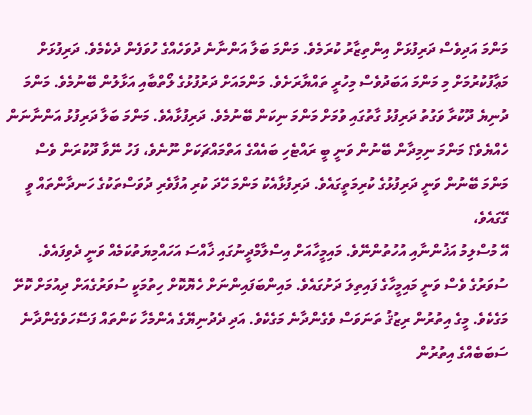މަންމަ އަދިވެސް ދަރިފުޅަށް އިންތިޒާރު ކުރަމެވެ. މަންމަ ބަލާ އަންނާނެ ދުވަހެއްގެ ހުވަފެން ދެކެމެވެ. ދަރިފުޅަށް މަޢާފުކުރުމަށް މި މަންމަ އަބަދުވެސް މިހުރީ ތައްޔާރަށެވެ. މަންމައަށް ދަރުފުޅުގެ ލޯތްބާއި އަޅާލުން ބޭނުމެވެ. މަންމަ ދުނިޔެ ދޫކުރާ ވަގުތު ދަރިފުޅު ގާތުގައި ވުމަށް މަންމަ ނިކަން ބޭނުމެވެ. ދަރިފުޅާއެވެ. މަންމަ ބަލާ ދަރިފުޅު އަންނާނަން ހެއްޔެވެ؟ މަންމަ ނިމިދާން ބޭނުން ވަނީ ބީ ރައްޓެހި ބައެއްގެ އަތްމައްޗަކަށް ނޫނެވެ، ފަހު ނޭވާ ދޫކުރަން ވެސް މަންމަ ބޭނުން ވަނީ ދަރިފުޅުގެ ކުރިމަތީގައެވެ. ދަރިފުޅާއެކު މަންމަ ހޭދަ ކުރި އުފާވެރި ދުވަސްތަކުގެ ހަނދާންތައް ވީ ގޭގައެވެ،
އޭ މުސްލިމު އަޚުންނާއި އުހުތުންނޭވެ. މައިމީހާއަށް އިސްލާމްދީނުގައި ޚާއްސަ އަހައްމިޔަތުކަމެއް ވަނީ ދެވިފައެވެ. ސުވަރުގެ ވެސް ވަނީ މައިމީހާގެ ފައިތިލަ ދަށުގައެވެ. މައިންބަފައިންނަށް ހެޔޮކޮށް ހިތުމަކީ ސުވަރުގެއަށް ދިއުމަށް ކޮށޭ މަގެކެވެ. މީގެ އިތުރުން ރިޒުޤު ތަނަވަސް ވެގެންދާނެ މަގެކެވެ. އަދި ދެދުނިޔޭގެ އެންމެހާ ކަންތައް ފަސޭހަވެގެންދާނެ ސަބަބެއްގެ އިތުރުން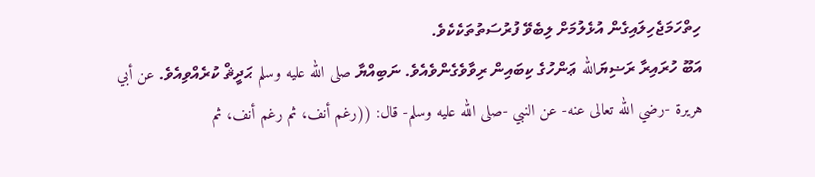ހިތްހަމަޖެހިލައިގެން އުޅެލުމަށް ލިބެވޭ ފުރުސަތުތަކެކެވެ.
އަބޫ ހުރައިރާ ރަޟިޔަالله ޢަންހުގެ ކިބައިން ރިވާވެގެންވެއެވެ. ނަބިއްޔާ صلى الله عليه وسلم ޙަދީޘް ކުރެއްވިއެވެ. عن أبي هريرة -رضي الله تعالى عنه- عن النبي -صلى الله عليه وسلم- قال: ((رغم أنف، ثم رغم أنف، ثم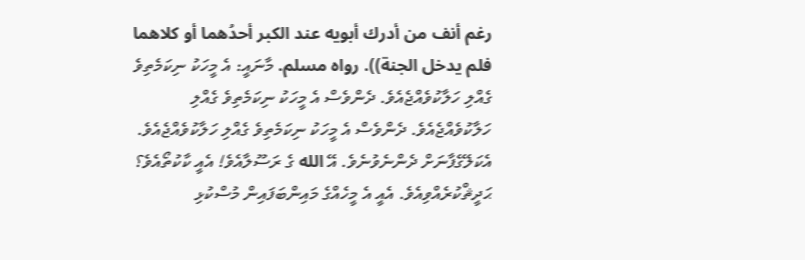رغم أنف من أدرك أبويه عند الكبر أحدُهما أو كلاهما فلم يدخل الجنة)). رواه مسلم. މާނައީ: އެ މީހަކު ނިކަމެތިވެ ގެއްލި ހަލާކުވެއްޖެއެވެ. ދެންވެސް އެ މީހަކު ނިކަމެތިވެ ގެއްލި ހަލާކުވެއްޖެއެވެ. ދެންވެސް އެ މީހަކު ނިކަމެތިވެ ގެއްލި ހަލާކުވެއްޖެއެވެ. އެކަލޭގެފާނަށް ދެންނެވުނެވެ. އޭ الله ގެ ރަސޫލާއެވެ! އެއީ ކާކުތޯއެވެ؟ ޙަދީޘްކުރެއްވިއެވެ. އެއީ އެ މީހެއްގެ މައިންބަފައިން މުސްކުޅި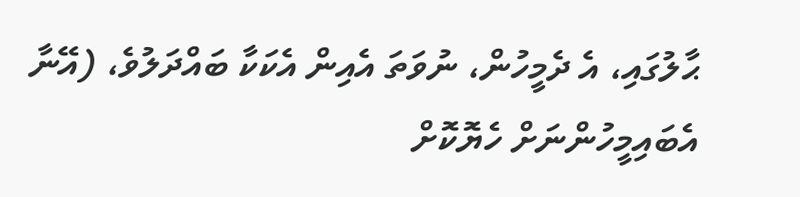ޙާލުގައި، އެ ދެމީހުން، ނުވަތަ އެއިން އެކަކާ ބައްދަލުވެ، (އޭނާ އެބައިމީހުންނަށް ހެޔޮކޮށް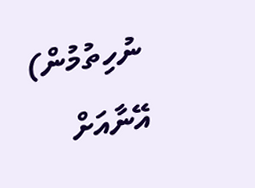ނުހިތުމުން) އޭނާއަށް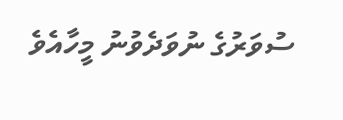ސުވަރުގެ ނުވަދެވުނު މީހާއެވެ